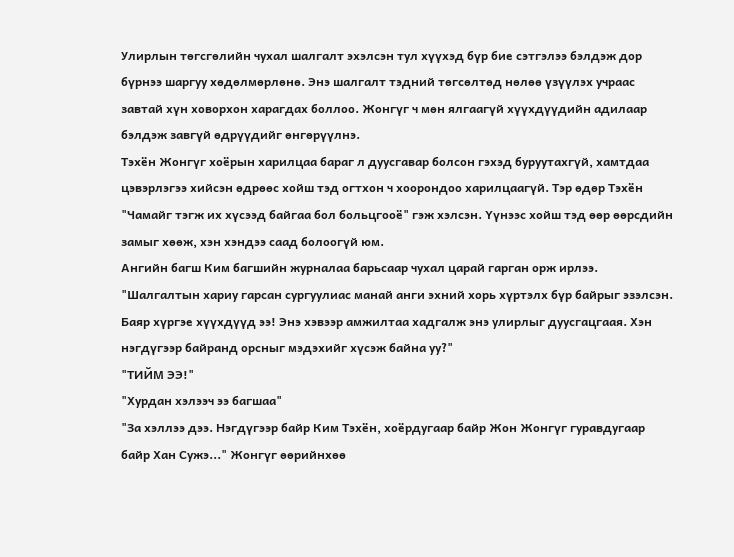Улирлын төгсгөлийн чухал шалгалт эхэлсэн тул хүүхэд бүр бие сэтгэлээ бэлдэж дор бүрнээ шаргуу хөдөлмөрлөнө. Энэ шалгалт тэдний төгсөлтөд нөлөө үзүүлэх учраас завтай хүн ховорхон харагдах боллоо. Жонгүг ч мөн ялгаагүй хүүхдүүдийн адилаар бэлдэж завгүй өдрүүдийг өнгөрүүлнэ.
Тэхён Жонгүг хоёрын харилцаа бараг л дуусгавар болсон гэхэд буруутахгүй, хамтдаа цэвэрлэгээ хийсэн өдрөөс хойш тэд огтхон ч хоорондоо харилцаагүй. Тэр өдөр Тэхён "Чамайг тэгж их хүсээд байгаа бол больцгооё" гэж хэлсэн. Үүнээс хойш тэд өөр өөрсдийн замыг хөөж, хэн хэндээ саад болоогүй юм.
Ангийн багш Ким багшийн журналаа барьсаар чухал царай гарган орж ирлээ. "Шалгалтын хариу гарсан сургуулиас манай анги эхний хорь хүртэлх бүр байрыг эзэлсэн. Баяр хүргэе хүүхдүүд ээ! Энэ хэвээр амжилтаа хадгалж энэ улирлыг дуусгацгаая. Хэн нэгдүгээр байранд орсныг мэдэхийг хүсэж байна уу?"
"ТИЙМ ЭЭ!"
"Хурдан хэлээч ээ багшаа"
"За хэллээ дээ. Нэгдүгээр байр Ким Тэхён, хоёрдугаар байр Жон Жонгүг гуравдугаар байр Хан Сужэ..." Жонгүг өөрийнхөө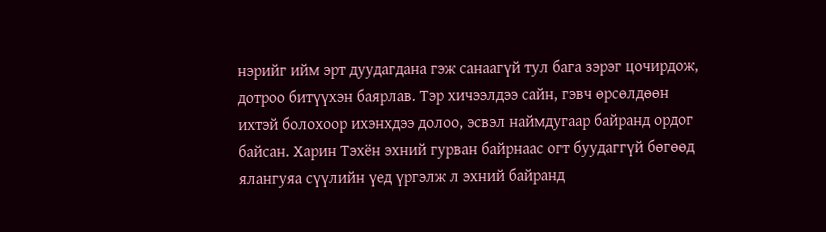нэрийг ийм эрт дуудагдана гэж санаагүй тул бага зэрэг цочирдож, дотроо битүүхэн баярлав. Тэр хичээлдээ сайн, гэвч өрсөлдөөн ихтэй болохоор ихэнхдээ долоо, эсвэл наймдугаар байранд ордог байсан. Харин Тэхён эхний гурван байрнаас огт буудаггүй бөгөөд ялангуяа сүүлийн үед үргэлж л эхний байранд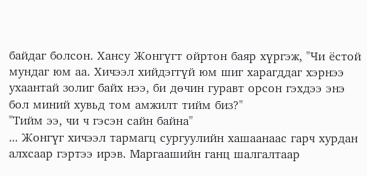байдаг болсон. Хансу Жонгүгт ойртон баяр хүргэж, "Чи ёстой мундаг юм аа. Хичээл хийдэггүй юм шиг харагддаг хэрнээ ухаантай золиг байх нээ, би дөчин гуравт орсон гэхдээ энэ бол миний хувьд том амжилт тийм биз?"
"Тийм ээ, чи ч гэсэн сайн байна"
... Жонгүг хичээл тармагц сургуулийн хашаанаас гарч хурдан алхсаар гэртээ ирэв. Маргаашийн ганц шалгалтаар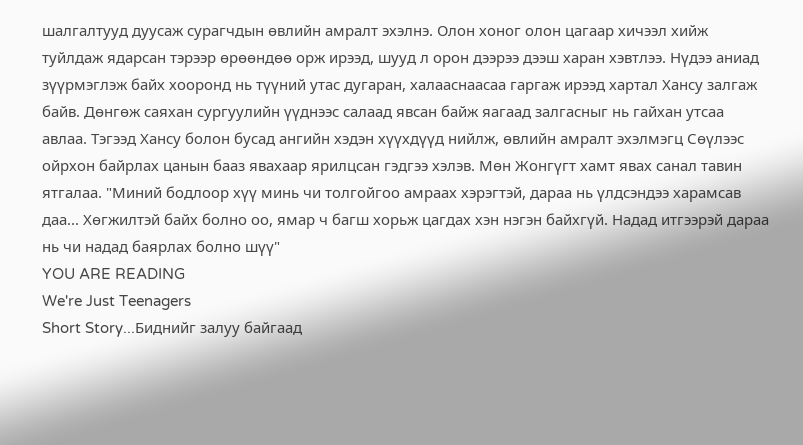шалгалтууд дуусаж сурагчдын өвлийн амралт эхэлнэ. Олон хоног олон цагаар хичээл хийж туйлдаж ядарсан тэрээр өрөөндөө орж ирээд, шууд л орон дээрээ дээш харан хэвтлээ. Нүдээ аниад зүүрмэглэж байх хооронд нь түүний утас дугаран, халааснаасаа гаргаж ирээд хартал Хансу залгаж байв. Дөнгөж саяхан сургуулийн үүднээс салаад явсан байж яагаад залгасныг нь гайхан утсаа авлаа. Тэгээд Хансу болон бусад ангийн хэдэн хүүхдүүд нийлж, өвлийн амралт эхэлмэгц Сөүлээс ойрхон байрлах цанын бааз явахаар ярилцсан гэдгээ хэлэв. Мөн Жонгүгт хамт явах санал тавин ятгалаа. "Миний бодлоор хүү минь чи толгойгоо амраах хэрэгтэй, дараа нь үлдсэндээ харамсав даа... Хөгжилтэй байх болно оо, ямар ч багш хорьж цагдах хэн нэгэн байхгүй. Надад итгээрэй дараа нь чи надад баярлах болно шүү"
YOU ARE READING
We're Just Teenagers
Short Story...Биднийг залуу байгаад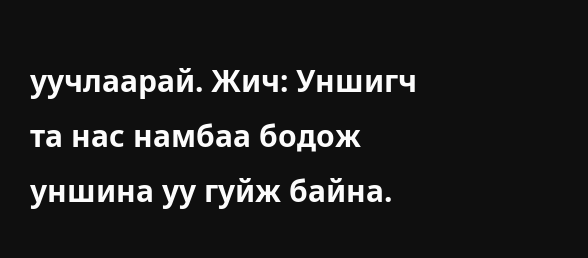уучлаарай. Жич: Уншигч та нас намбаа бодож уншина уу гуйж байна.